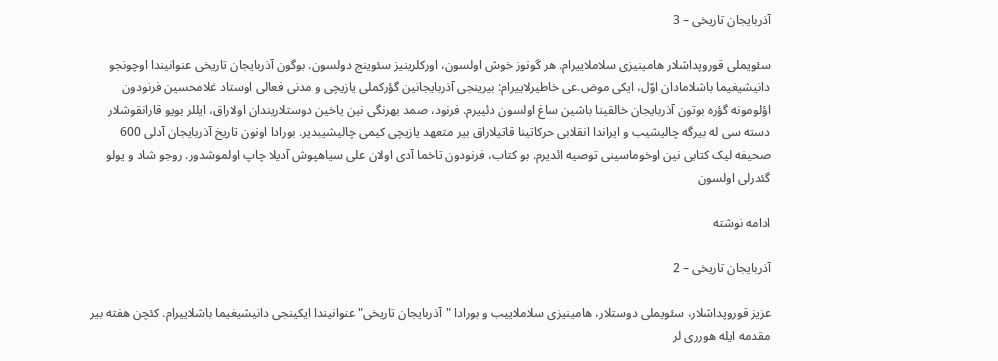آذربایجان تاریخی – 3

سئویملی قوروپداشلار هامینیزی سلاملاییرام. هر گونوز خوش اولسون، اورکلرینیز سئوینج دولسون. بوگون آذربایجان تاریخی عنوانیندا اوچونجو دانیشیغیما باشلامادان اوّل، ایکی موض.عی خاطیرلاییرام: بیرینجی آذربایجانین گؤرکملی یازیچی و مدنی فعالی اوستاد غلامحسین فرنودون اؤلومونه گؤره بوتون آذربایجان خالقینا باشین ساغ اولسون دئییرم. فرنود، صمد بهرنگی نین یاخین دوستلاریندان اولاراق، ایللر بویو قارانقوشلار دسته سی له بیرگه چالیشیب و ایراندا انقلابی حرکاتینا قاتیلاراق بیر متعهد یازیچی کیمی چالیشیبدیر. بورادا اونون تاریخ آذربایجان آدلی 600 صحیفه لیک کتابی نین اوخوماسینی توصیه ائدیرم. بو کتاب، فرنودون تاخما آدی اولان علی سیاهپوش آدیلا چاپ اولموشدور. روجو شاد و یولو گئدرلی اولسون

ادامه نوشته

آذربایجان تاریخی – 2

عزیز قوروپداشلار، سئویملی دوستلار، هامینیزی سلاملاییب و بورادا "آذربایجان تاریخی" عنوانیندا ایکینجی دانیشیغیما باشلاییرام. کئچن هفته بیر مقدمه ایله هورری لر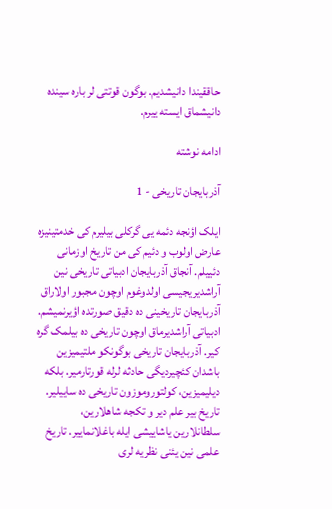حاققیندا دانیشدیم. بوگون قوتتی لر باره سینده دانیشماق ایسته ییرم.

ادامه نوشته

آذربایجان تاریخی - 1

ایلک اؤنجه دئمه یی گرکلی بیلیرم کی خدمتینیزه عارض اولوب و دئیم کی من تاریخ اوزمانی دئییلم. آنجاق آذربایجان ادبیاتی تاریخی نین آراشدیریجیسی اولدوغوم اوچون مجبور اولاراق آذربایجان تاریخینی ده دقیق صورتده اؤیرنمیشم. ادبیاتی آراشدیرماق اوچون تاریخی ده بیلمک گره کیر. آذربایجان تاریخی بوگونکو ملتیمیزین باشدان کئچیردیگی حادثه لرله قورتارمیر. بلکه دیلیمیزین، کولتوروموزون تاریخی ده ساییلیر. تاریخ بیر علم دیر و تکجه شاهلارین، سلطانلارین یاشاییشی ایله باغلانماییر. تاریخ علمی نین یئنی نظریه لری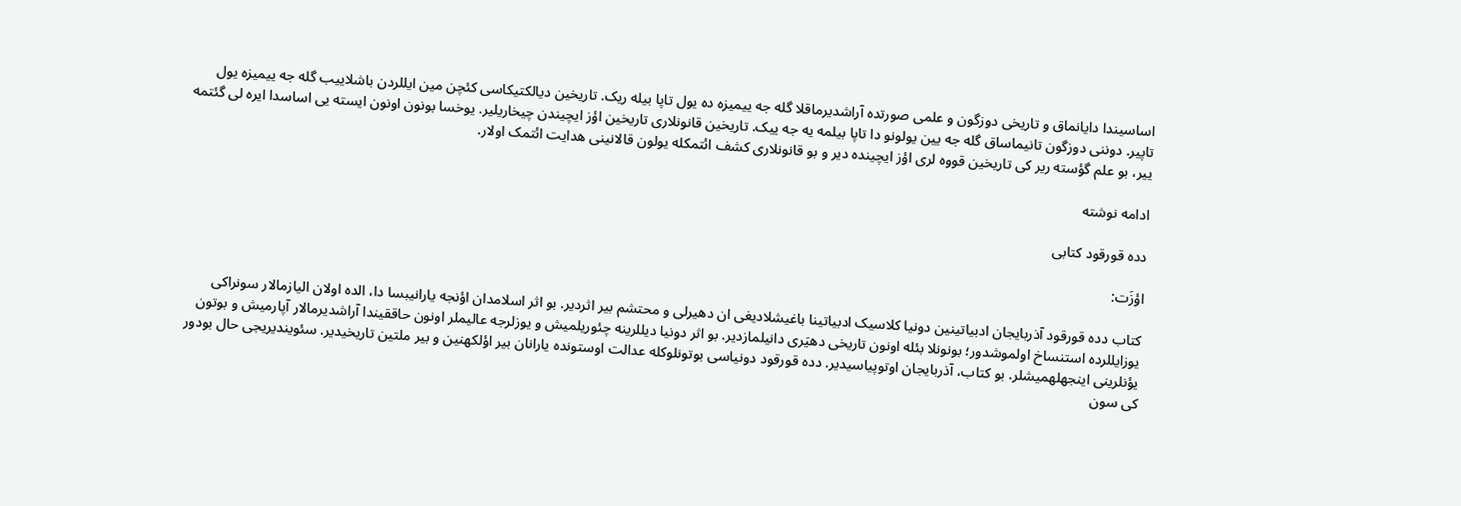اساسیندا دایانماق و تاریخی دوزگون و علمی صورتده آراشدیرماقلا گله جه ییمیزه ده یول تاپا بیله ریک. تاریخین دیالکتیکاسی کئچن مین ایللردن باشلاییب گله جه ییمیزه یول تاپیر. دوننی دوزگون تانیماساق گله جه یین یولونو دا تاپا بیلمه یه جه ییک. تاریخین قانونلاری تاریخین اؤز ایچیندن چیخاریلیر. یوخسا بونون اونون ایسته یی اساسدا ایره لی گئتمه ییر، بو علم گؤسته ریر کی تاریخین قووه لری اؤز ایچینده دیر و بو قانونلاری کشف ائتمکله یولون قالانینی هدایت ائتمک اولار.

ادامه نوشته

دده قورقود کتابی

اؤزَت:

کتاب دده قورقود آذربایجان ادبیاتینین دونیا کلاسیک ادبیاتینا باغیشلادیغی ان دهیرلی و محتشم بیر اثردیر. بو اثر اسلامدان اؤنجه یارانیبسا دا، الده اولان الیازمالار سونراکی یوزایللرده استنساخ اولموشدور؛ بونونلا بئله اونون تاریخی دهیَری دانیلمازدیر. بو اثر دونیا دیللرینه چئوریلمیش و یوزلرجه عالیملر اونون حاققیندا آراشدیرمالار آپارمیش و بوتون یؤنلرینی اینجهلهمیشلر. بو کتاب، آذربایجان اوتوپیاسیدیر. دده قورقود دونیاسی بوتونلوکله عدالت اوستونده یارانان بیر اؤلکهنین و بیر ملتین تاریخیدیر. سئویندیریجی حال بودور کی سون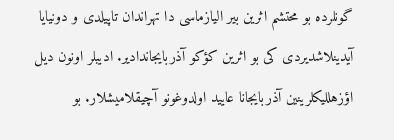گونلرده بو محتشم اثرین بیر الیازماسی دا تهراندان تاپیلدی و دونیایا آیدینلاشدیردی کی بو اثرین کؤکو آذربایجاندادیر. ادیبلر اونون دیل اؤزهللیکلرینین آذربایجانا عایید اولدوغونو آچیقلامیشلار. بو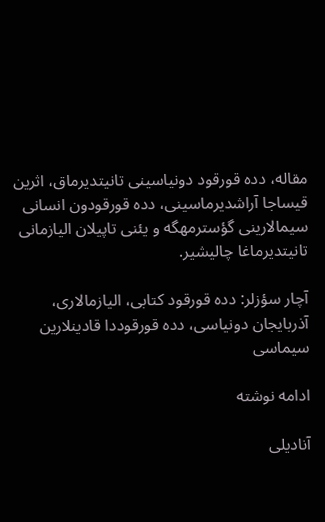مقاله، دده قورقود دونیاسینی تانیتدیرماق، اثرین قیساجا آراشدیرماسینی، دده قورقودون انسانی سیمالارینی گؤسترمهگه و یئنی تاپیلان الیازمانی تانیتدیرماغا چالیشیر.

آچار سؤزلر: دده قورقود کتابی، الیازمالاری، آذربایجان دونیاسی، دده قورقوددا قادینلارین سیماسی

ادامه نوشته

آنادیلی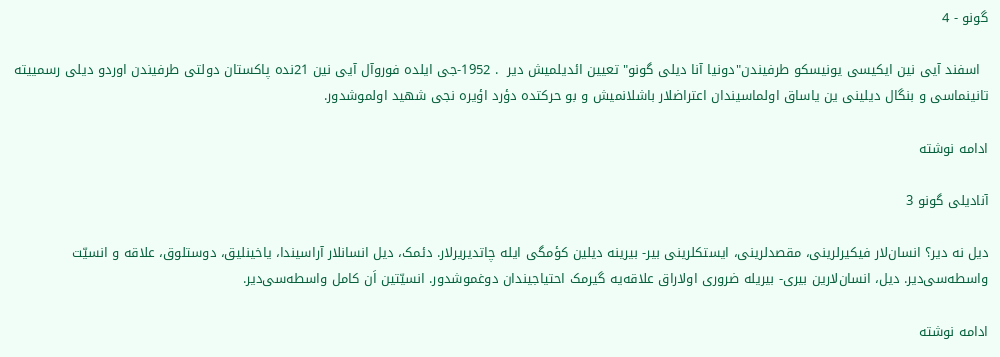گونو - 4

  اسفند آیی نین ایکیسی یونیسکو طرفیندن"دونیا آنا دیلی گونو" تعیین ائدیلمیش دیر  . 1952-جی ایلده فوروآل آیی نین 21نده پاکستان دولتی طرفیندن اوردو دیلی رسمییته تانینماسی و بنگال دیلینی ین یاساق اولماسیندان اعتراضلار باشلانمیش و بو حرکتده دؤرد اؤیره نجی شهید اولموشدور.

ادامه نوشته

آنادیلی گونو 3

دیل نه دیر؟ انسان‌لار فیکیرلرینی، مقصدلرینی، ایستکلرینی بیر- بیرینه دیلین کؤمگی ایله چاتدیریرلار. دئمک، دیل انسانلار آراسیندا، یاخینلیق، دوستلوق، علاقه و انسیّت واسطه‌سی‌دیر. دیل، انسان‌لارین بیری- بیریله ضروری اولاراق علاقه‌یه گیرمک احتیاجیندان دوغموشدور. انسیّتین اَن کامل واسطه‌سی‌دیر.

ادامه نوشته